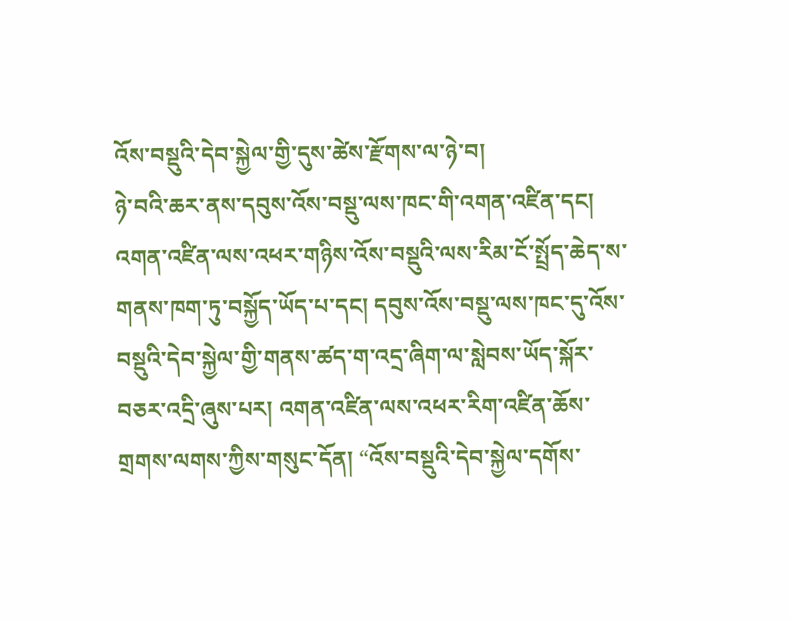འོས་བསྡུའི་དེབ་སྐྱེལ་གྱི་དུས་ཚེས་རྫོགས་ལ་ཉེ་བ།
ཉེ་བའི་ཆར་ནས་དབུས་འོས་བསྡུ་ལས་ཁང་གི་འགན་འཛིན་དང། འགན་འཛིན་ལས་འཕར་གཉིས་འོས་བསྡུའི་ལས་རིམ་ངོ་སྤྲོད་ཆེད་ས་གནས་ཁག་ཏུ་བསྐྱོད་ཡོད་པ་དང། དབུས་འོས་བསྡུ་ལས་ཁང་དུ་འོས་བསྡུའི་དེབ་སྐྱེལ་གྱི་གནས་ཚད་ག་འདྲ་ཞིག་ལ་སླེབས་ཡོད་སྐོར་བཅར་འདྲི་ཞུས་པར། འགན་འཛིན་ལས་འཕར་རིག་འཛིན་ཆོས་གྲགས་ལགས་ཀྱིས་གསུང་དོན། “འོས་བསྡུའི་དེབ་སྐྱེལ་དགོས་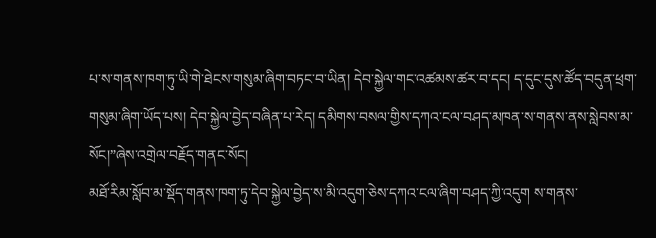པ་ས་གནས་ཁག་ཏུ་ཡི་གེ་ཐེངས་གསུམ་ཞིག་བཏང་བ་ཡིན། དེབ་སྐྱེལ་གང་འཚམས་ཚར་བ་དང། ད་དུང་དུས་ཚོད་བདུན་ཕྲག་གསུམ་ཞིག་ཡོད་པས། དེབ་སྐྱེལ་བྱེད་བཞིན་པ་རེད། དམིགས་བསལ་གྱིས་དཀའ་ངལ་བཤད་མཁན་ས་གནས་ནས་སླེབས་མ་སོང།”ཞེས་འགྲེལ་བརྗོད་གནང་སོང།
མཐོ་རིམ་སློབ་མ་སྡོད་གནས་ཁག་ཏུ་དེབ་སྐྱེལ་བྱེད་ས་མི་འདུག་ཅེས་དཀའ་ངལ་ཞིག་བཤད་ཀྱི་འདུག ས་གནས་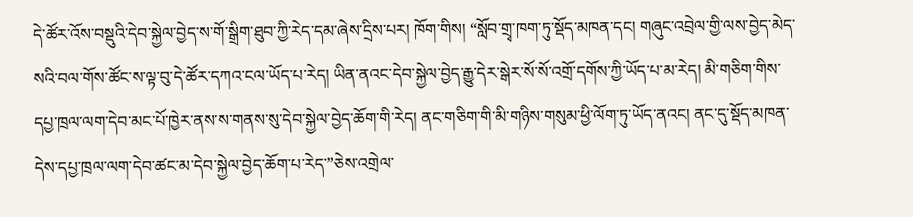དེ་ཚོར་འོས་བསྡུའི་དེབ་སྐྱེལ་བྱེད་ས་གོ་སྒྲིག་ཐུབ་ཀྱི་རེད་དམ་ཞེས་དྲིས་པར། ཁོག་གིས། “སློབ་གྲྭ་ཁག་ཏུ་སྡོད་མཁན་དང། གཞུང་འབྲེལ་གྱི་ལས་བྱེད་མེད་སའི་བལ་གོས་ཚོང་ས་ལྟ་བུ་དེ་ཚོར་དཀའ་ངལ་ཡོད་པ་རེད། ཡིན་ནའང་དེབ་སྐྱེལ་བྱེད་རྒྱུ་དེར་སྒེར་སོ་སོ་འགྲོ་དགོས་ཀྱི་ཡོད་པ་མ་རེད། མི་གཅིག་གིས་དཔྱ་ཁྲལ་ལག་དེབ་མང་པོ་ཁྱེར་ནས་ས་གནས་སུ་དེབ་སྐྱེལ་བྱེད་ཆོག་གི་རེད། ནང་གཅིག་གི་མི་གཉིས་གསུམ་ཕྱི་ལོག་ཏུ་ཡོད་ནའང། ནང་དུ་སྡོད་མཁན་དེས་དཔྱ་ཁྲལ་ལག་དེབ་ཚང་མ་དེབ་སྐྱེལ་བྱེད་ཆོག་པ་རེད་”ཅེས་འགྲེལ་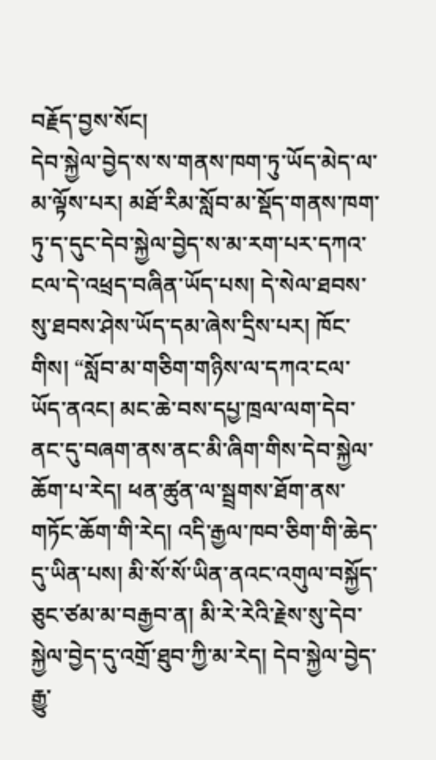བརྗོད་བྱས་སོང།
དེབ་སྐྱེལ་བྱེད་ས་ས་གནས་ཁག་ཏུ་ཡོད་མེད་ལ་མ་ལྟོས་པར། མཐོ་རིམ་སློབ་མ་སྡོད་གནས་ཁག་ཏུ་ད་དུང་དེབ་སྐྱེལ་བྱེད་ས་མ་རག་པར་དཀའ་ངལ་དེ་འཕྲད་བཞིན་ཡོད་པས། དེ་སེལ་ཐབས་སུ་ཐབས་ཤེས་ཡོད་དམ་ཞེས་དྲིས་པར། ཁོང་གིས། “སློབ་མ་གཅིག་གཉིས་ལ་དཀའ་ངལ་ཡོད་ནའང། མང་ཆེ་བས་དཔྱ་ཁྲལ་ལག་དེབ་ནང་དུ་བཞག་ནས་ནང་མི་ཞིག་གིས་དེབ་སྐྱེལ་ཆོག་པ་རེད། ཕན་ཚུན་ལ་སྦྲགས་ཐོག་ནས་གཏོང་ཆོག་གི་རེད། འདི་རྒྱལ་ཁབ་ཅིག་གི་ཆེད་དུ་ཡིན་པས། མི་སོ་སོ་ཡིན་ནའང་འགུལ་བསྐྱོད་ཅུང་ཙམ་མ་བརྒྱབ་ན། མི་རེ་རེའི་རྗེས་སུ་དེབ་སྐྱེལ་བྱེད་དུ་འགྲོ་ཐུབ་ཀྱི་མ་རེད། དེབ་སྐྱེལ་བྱེད་རྒྱུ་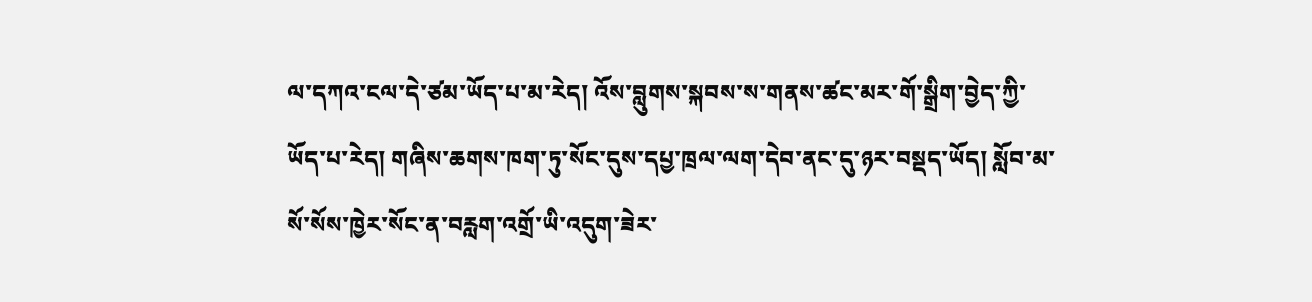ལ་དཀའ་ངལ་དེ་ཙམ་ཡོད་པ་མ་རེད། འོས་བླུགས་སྐབས་ས་གནས་ཚང་མར་གོ་སྒྲིག་བྱེད་ཀྱི་ཡོད་པ་རེད། གཞིས་ཆགས་ཁག་ཏུ་སོང་དུས་དཔྱ་ཁྲལ་ལག་དེབ་ནང་དུ་ཉར་བསྡད་ཡོད། སློབ་མ་སོ་སོས་ཁྱེར་སོང་ན་བརླག་འགྲོ་ཡི་འདུག་ཟེར་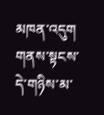མཁན་འདུག གནས་སྟངས་དེ་གཉིས་མ་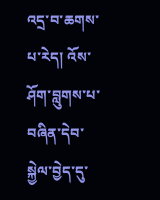འདྲ་བ་ཆགས་པ་རེད། འོས་ཤོག་བླུགས་པ་བཞིན་དེབ་སྐྱེལ་བྱེད་དུ་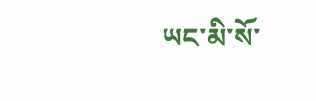ཡང་མི་སོ་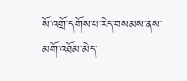སོ་འགྲོ་དགོས་པ་རེད་བསམས་ནས་མགོ་འཐོམ་མེད་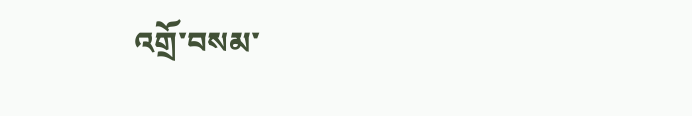འགྲོ་བསམ་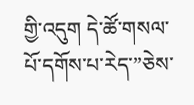གྱི་འདུག དེ་ཚོ་གསལ་པོ་དགོས་པ་རེད་”ཅེས་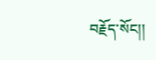བརྗོད་སོང།།